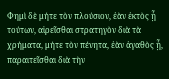Φημὶ δὲ μήτε τὸν πλούσιον, ἐὰν ἐκτὸς ᾖ τούτων, αἱρεῖσθαι στρατηγὸν διὰ τὰ χρήματα, μήτε τὸν πένητα, ἐὰν ἀγαθὸς ᾖ, παραιτεῖσθαι διὰ τὴν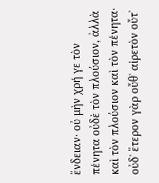ἔνδειαν· οὐ μὴν χρή γε τὸν πένητα οὐδὲ τὸν πλούσιον, ἀλλὰ καὶ τὸν πλούσιον καὶ τὸν πένητα· οὐδʼ ἕτερον γὰρ οὔθʼ αἱρετὸν οὔτʼ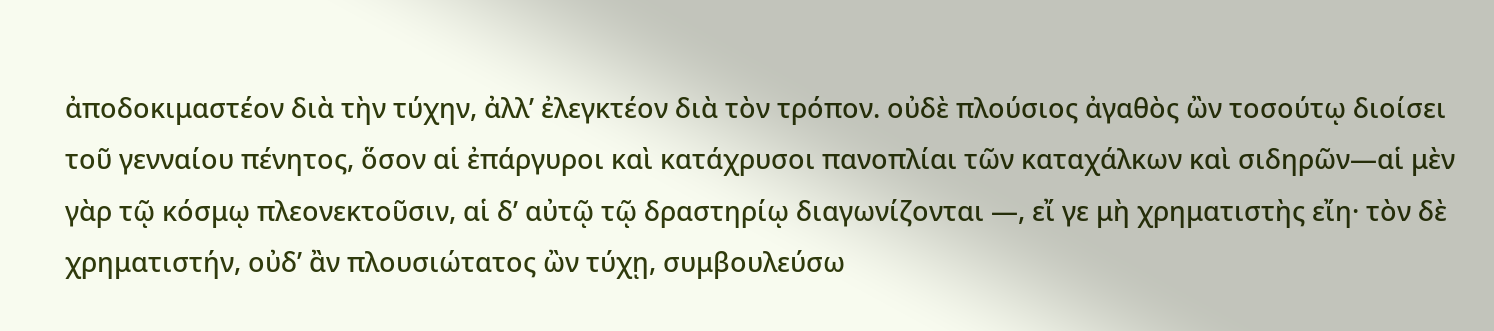ἀποδοκιμαστέον διὰ τὴν τύχην, ἀλλʼ ἐλεγκτέον διὰ τὸν τρόπον. οὐδὲ πλούσιος ἀγαθὸς ὢν τοσούτῳ διοίσει τοῦ γενναίου πένητος, ὅσον αἱ ἐπάργυροι καὶ κατάχρυσοι πανοπλίαι τῶν καταχάλκων καὶ σιδηρῶν—αἱ μὲν γὰρ τῷ κόσμῳ πλεονεκτοῦσιν, αἱ δʼ αὐτῷ τῷ δραστηρίῳ διαγωνίζονται —, εἴ γε μὴ χρηματιστὴς εἴη· τὸν δὲ χρηματιστήν, οὐδʼ ἂν πλουσιώτατος ὢν τύχῃ, συμβουλεύσω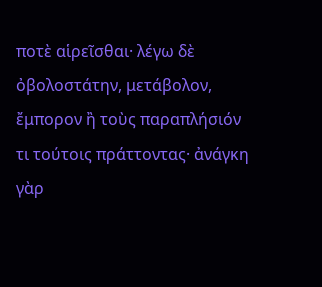ποτὲ αἱρεῖσθαι· λέγω δὲ ὀβολοστάτην, μετάβολον, ἔμπορον ἢ τοὺς παραπλήσιόν τι τούτοις πράττοντας· ἀνάγκη γὰρ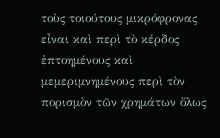τοὺς τοιούτους μικρόφρονας εἶναι καὶ περὶ τὸ κέρδος ἐπτοημένους καὶ μεμεριμνημένους περὶ τὸν πορισμὸν τῶν χρημάτων ὅλως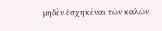μηδὲν ἐσχηκέναι τῶν καλῶν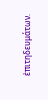ἐπιτηδευμάτων.